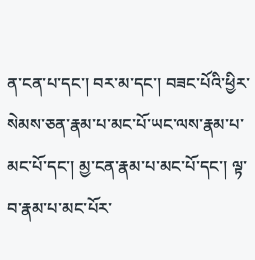ན་ངན་པ་དང་། བར་མ་དང་། བཟང་པོའི་ཕྱིར་སེམས་ཅན་རྣམ་པ་མང་པོ་ཡང་ལས་རྣམ་པ་མང་པོ་དང་། མྱ་ངན་རྣམ་པ་མང་པོ་དང་། ལྟ་བ་རྣམ་པ་མང་པོར་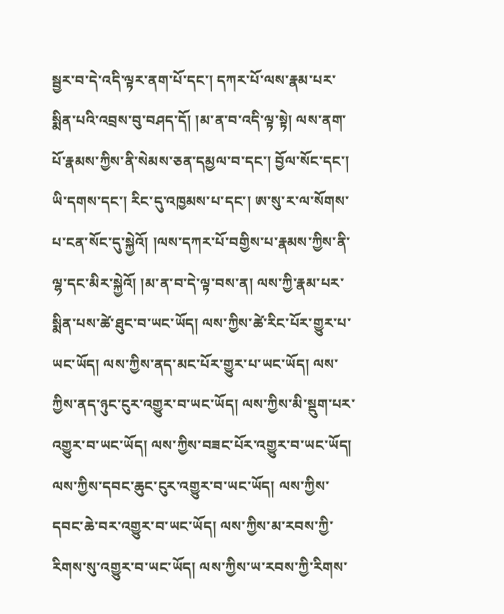སྦྱར་བ་དེ་འདི་ལྟར་ནག་པོ་དང་། དཀར་པོ་ལས་རྣམ་པར་སྨིན་པའི་འབྲས་བུ་བཤད་དོ། །མ་ན་བ་འདི་ལྟ་སྟེ། ལས་ནག་པོ་རྣམས་ཀྱིས་ནི་སེམས་ཅན་དམྱལ་བ་དང་། བྱོལ་སོང་དང་། ཡི་དགས་དང་། རིང་དུ་འཁྱམས་པ་དང་། ཨ་སུ་ར་ལ་སོགས་པ་ངན་སོང་དུ་སྐྱེའོ། །ལས་དཀར་པོ་བགྱིས་པ་རྣམས་ཀྱིས་ནི་ལྷ་དང་མིར་སྐྱེའོ། །མ་ན་བ་དེ་ལྟ་བས་ན། ལས་ཀྱི་རྣམ་པར་སྨིན་པས་ཚེ་ཐུང་བ་ཡང་ཡོད། ལས་ཀྱིས་ཚེ་རིང་པོར་གྱུར་པ་ཡང་ཡོད། ལས་ཀྱིས་ནད་མང་པོར་གྱུར་པ་ཡང་ཡོད། ལས་ཀྱིས་ནད་ཉུང་ངུར་འགྱུར་བ་ཡང་ཡོད། ལས་ཀྱིས་མི་སྡུག་པར་འགྱུར་བ་ཡང་ཡོད། ལས་ཀྱིས་བཟང་པོར་འགྱུར་བ་ཡང་ཡོད། ལས་ཀྱིས་དབང་ཆུང་ངུར་འགྱུར་བ་ཡང་ཡོད། ལས་ཀྱིས་དབང་ཆེ་བར་འགྱུར་བ་ཡང་ཡོད། ལས་ཀྱིས་མ་རབས་ཀྱི་རིགས་སུ་འགྱུར་བ་ཡང་ཡོད། ལས་ཀྱིས་ཡ་རབས་ཀྱི་རིགས་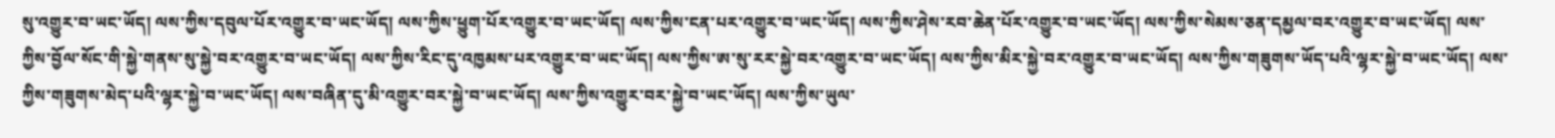སུ་འགྱུར་བ་ཡང་ཡོད། ལས་ཀྱིས་དབུལ་པོར་འགྱུར་བ་ཡང་ཡོད། ལས་ཀྱིས་ཕྱུག་པོར་འགྱུར་བ་ཡང་ཡོད། ལས་ཀྱིས་ངན་པར་འགྱུར་བ་ཡང་ཡོད། ལས་ཀྱིས་ཤེས་རབ་ཆེན་པོར་འགྱུར་བ་ཡང་ཡོད། ལས་ཀྱིས་སེམས་ཅན་དམྱལ་བར་འགྱུར་བ་ཡང་ཡོད། ལས་ཀྱིས་བྱོལ་སོང་གི་སྐྱེ་གནས་སུ་སྐྱེ་བར་འགྱུར་བ་ཡང་ཡོད། ལས་ཀྱིས་རིང་དུ་འཁྱམས་པར་འགྱུར་བ་ཡང་ཡོད། ལས་ཀྱིས་ཨ་སུ་རར་སྐྱེ་བར་འགྱུར་བ་ཡང་ཡོད། ལས་ཀྱིས་མིར་སྐྱེ་བར་འགྱུར་བ་ཡང་ཡོད། ལས་ཀྱིས་གཟུགས་ཡོད་པའི་ལྷར་སྐྱེ་བ་ཡང་ཡོད། ལས་ཀྱིས་གཟུགས་མེད་པའི་ལྷར་སྐྱེ་བ་ཡང་ཡོད། ལས་བཞིན་དུ་མི་འགྱུར་བར་སྐྱེ་བ་ཡང་ཡོད། ལས་ཀྱིས་འགྱུར་བར་སྐྱེ་བ་ཡང་ཡོད། ལས་ཀྱིས་ཡུལ་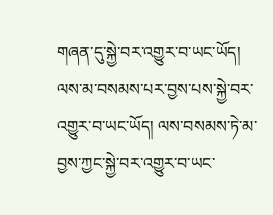གཞན་དུ་སྐྱེ་བར་འགྱུར་བ་ཡང་ཡོད། ལས་མ་བསམས་པར་བྱས་པས་སྐྱེ་བར་འགྱུར་བ་ཡང་ཡོད། ལས་བསམས་ཏེ་མ་བྱས་ཀྱང་སྐྱེ་བར་འགྱུར་བ་ཡང་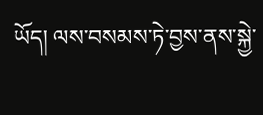ཡོད། ལས་བསམས་ཏེ་བྱས་ནས་སྐྱེ་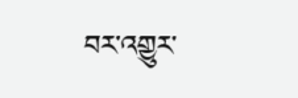བར་འགྱུར་